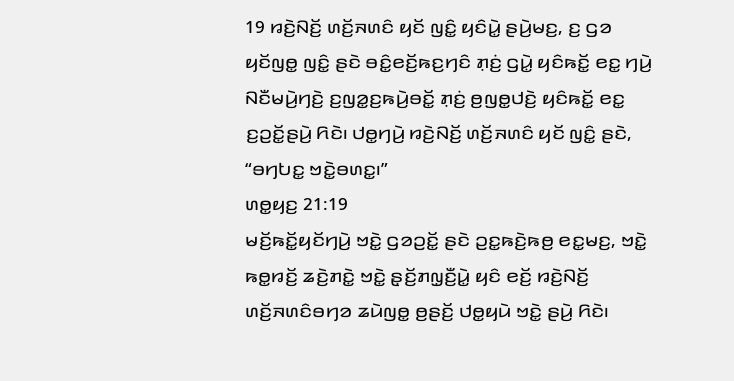19 ꤙꤢꤧ꤬ꤡꤢꤩ꤬ ꤛꤢꤩ꤬ꤏꤛꤢꤨ ꤟꤢꤩ ꤜꤢꤨ꤭ ꤟꤢꤨꤣꤧ꤭ ꤔꤣꤧ꤬ꤗꤢ꤬, ꤢ꤬ ꤞꤤ ꤟꤢꤩꤜꤥ꤭ ꤜꤢꤨ꤭ ꤔꤢꤧ ꤋꤢꤨ꤭ꤕꤢꤩ꤬ꤒꤢ꤬ꤚꤢꤨ ꤊ꤫ꤢꤦ꤬ ꤞꤣꤧ꤭ ꤟꤢꤨꤒꤢꤩ꤭ ꤕꤢ꤭ ꤚꤣꤧ꤬ ꤡꤢꤪꤗꤣꤧ꤬ꤚꤢꤧ꤬ ꤢ꤬ꤜꤤ꤭ꤢ꤬ꤒꤣꤧ꤬ꤋꤢꤩ꤭ ꤊ꤫ꤢꤦ꤬ ꤥ꤬ꤜꤥ꤭ꤓꤢꤧ꤬ ꤟꤢꤨꤒꤢꤩ꤭ ꤕꤢ꤭ ꤢ꤬ꤑꤢꤩ꤭ꤔꤣꤧ꤬ ꤖꤢꤧ꤯ ꤓꤥ꤭ꤚꤣꤧ꤬ ꤙꤢꤧ꤬ꤡꤢꤩ꤬ ꤛꤢꤩ꤬ꤏꤛꤢꤨ ꤟꤢꤩ ꤜꤢꤨ꤭ ꤔꤢꤧ, “ꤋꤚꤝꤢ꤭ ꤠꤢꤧ꤭ꤋꤛꤢ꤭꤯”
ꤛꤥ꤭ꤟꤢ꤬ 21:19
ꤗꤢꤩ꤬ꤒꤢꤩ꤭ꤟꤢꤩꤚꤣꤧ꤬ ꤠꤢꤧ꤭ ꤞꤤꤑꤢꤩ꤭ ꤔꤢꤧ ꤑꤢ꤭ꤒꤢꤧ꤬ꤒꤥ꤬ ꤕꤢ꤭ꤗꤢ꤬, ꤠꤢꤧ꤭ ꤒꤥ꤭ꤙꤢꤩ꤬ ꤘꤢꤧ꤬ꤊꤢꤧ꤭ ꤠꤢꤧ꤭ ꤔ꤫ꤢꤩ꤬ꤊꤜ꤫ꤢꤪ꤬ꤣꤧ꤭ ꤟꤢꤨ ꤕꤢꤩ꤬ ꤙꤢꤧ꤬ꤡꤢꤩ꤬ ꤛꤢꤩ꤬ꤏꤛꤢꤨꤋꤚꤤ ꤘꤣꤧꤜꤥ꤭ ꤥ꤬ꤔꤢꤩ꤬ ꤓꤥ꤭ꤟꤣꤧ ꤠꤢꤧ꤭ ꤔꤣꤧ꤬ ꤖꤢꤧ꤯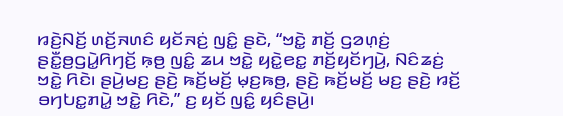ꤙꤢꤧ꤬ꤡꤢꤩ꤬ ꤛꤢꤩ꤬ꤏꤛꤢꤨ ꤟꤢꤩꤏꤢꤦ꤬ ꤜꤢꤨ꤭ ꤔꤢꤧ, “ꤠꤢꤧ꤭ ꤊꤢꤩ꤬ ꤞꤤꤛ꤫ꤢꤦ꤬ ꤔꤢꤪ꤭ꤥ꤬ꤞꤣꤧ꤭ꤖꤚꤢꤩ꤬ ꤒ꤫ꤥ꤬ ꤜꤢꤨ꤭ ꤘꤣ ꤠꤢꤧ꤭ ꤟꤢꤧ꤭ꤕꤢ꤭ ꤊꤢꤩ꤬ꤟꤢꤩꤚꤣꤧ꤬, ꤡꤢꤨꤘꤢꤦ꤬ ꤠꤢꤧ꤭ ꤖꤢꤧ꤯ ꤔꤣꤧ꤬ꤗꤢ꤬ ꤔꤢꤧ꤬ ꤒꤢꤩ꤬ꤗꤢꤩ꤬ ꤗ꤫ꤢ꤬ꤒꤥ꤬, ꤔꤢꤧ꤬ ꤒꤢꤩ꤬ꤗꤢꤩ꤬ ꤗꤢ꤬ ꤔꤢꤧ꤬ ꤙꤢꤩ꤬ ꤋꤚꤝꤢ꤭ꤊꤣꤧ꤭ ꤠꤢꤧ꤭ ꤖꤢꤧ,” ꤢ꤬ ꤟꤢꤩ ꤜꤢꤨ꤭ ꤟꤢꤨꤔꤣꤧ꤬꤯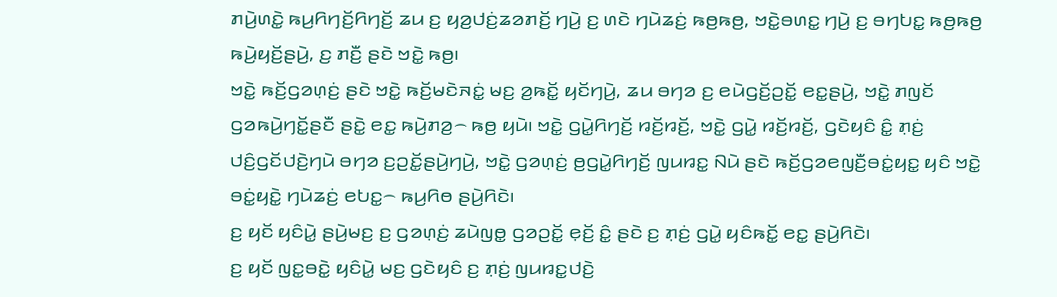ꤊꤣꤧ꤬ꤛꤢꤧ꤭ ꤒꤣ꤬ꤖꤚꤢꤩ꤬ꤖꤚꤢꤩ꤬ ꤘꤣ ꤢ꤬ ꤟꤤ꤬ꤓꤢꤦ꤬ꤘꤤꤊꤢꤩ꤬ ꤚꤣꤧ꤬ ꤢ꤬ ꤛꤢꤧ ꤚꤣꤧꤘꤢꤦ꤬ ꤒꤥ꤬ꤒꤥ꤬, ꤠꤢꤧ꤭ꤋꤛꤢ꤭ ꤚꤣꤧ꤬ ꤢ꤬ ꤋꤚꤝꤢ꤭ ꤒꤥ꤬ꤒꤥ꤬ ꤒꤣꤧ꤬ꤟꤢꤩ꤬ꤔꤣꤧ꤬, ꤢ꤬ ꤊꤢꤪ꤬ ꤔꤢꤧ ꤠꤢꤧ꤭ ꤒꤥ꤬꤯
ꤠꤢꤧ꤭ ꤒꤢꤩ꤬ꤞꤤꤛ꤫ꤢꤦ꤬ ꤔꤢꤧ ꤠꤢꤧ꤭ ꤒꤢꤩ꤬ꤗꤢꤧꤏꤢꤦ꤭ ꤗꤢ꤬ ꤤ꤬ꤒꤢꤩ꤭ ꤟꤢꤩꤚꤣꤧ꤬, ꤘꤣ ꤋꤚꤤ ꤢ꤬ ꤕꤣꤧꤞꤢꤩ꤬ꤑꤢꤩ꤭ ꤕꤢ꤭ꤔꤣꤧ꤬, ꤠꤢꤧ꤭ ꤊꤜꤢꤩ ꤞꤤꤒꤣꤧ꤬ꤚꤢꤩ꤭ꤔꤢꤪ ꤔꤢꤧ꤭ ꤕꤢ꤭ ꤒꤣꤧ꤬ꤊꤤ꤬꤮ ꤒꤥ꤬ ꤟꤣꤧ꤯ ꤠꤢꤧ꤭ ꤞꤣꤧ꤭ꤖꤚꤢꤩ꤬ ꤙꤢꤩ꤬ꤙꤢꤩ꤬, ꤠꤢꤧ꤭ ꤞꤣꤧ꤭ ꤙꤢꤩ꤬ꤙꤢꤩ꤬, ꤞꤢꤧꤟꤢꤨ ꤢꤨ꤭ ꤊ꤫ꤢꤦ꤬ ꤓꤢꤨ꤬ꤞꤢꤩꤓꤢꤧ꤬ꤚꤣꤧ ꤋꤚꤤ ꤢ꤬ꤑꤢꤩ꤭ꤔꤣꤧ꤬ꤚꤣꤧ꤬, ꤠꤢꤧ꤭ ꤞꤤꤛ꤫ꤢꤦ꤬ ꤥ꤬ꤞꤣꤧ꤭ꤖꤚꤢꤩ꤬ ꤜꤣꤙꤢ꤭ ꤡꤣꤧ ꤔꤢꤧ ꤒꤢꤩ꤬ꤞꤤꤕꤜꤢꤪ꤬ꤋꤢꤦ꤭ꤟꤢ꤭ ꤟꤢꤨ ꤠꤢꤧ꤭ ꤋꤢꤦ꤭ꤟꤢꤧ꤭ ꤚꤣꤧꤘꤢꤦ꤬ ꤕꤝꤢ꤭꤮ ꤒꤣ꤬ꤖꤥ ꤔꤣꤧ꤬ꤖꤢꤧ꤯
ꤢ꤬ ꤟꤢꤩ ꤟꤢꤨꤣꤧ꤭ ꤔꤣꤧ꤬ꤗꤢ꤬ ꤢ꤬ ꤞꤤꤛ꤫ꤢꤦ꤬ ꤘꤣꤧꤜꤥ꤭ ꤞꤤꤑꤢꤩ꤭ ꤕ꤫ꤢꤩ꤬ ꤢꤨ꤭ ꤔꤢꤧ ꤢ꤬ ꤊ꤫ꤢꤦ꤬ ꤞꤣꤧ꤭ ꤟꤢꤨꤒꤢꤩ꤭ ꤕꤢ꤭ ꤔꤣꤧ꤬ꤖꤢꤧ꤯
ꤢ꤬ ꤟꤢꤩ ꤜꤢ꤭ꤋꤢꤧ꤭ ꤟꤢꤨꤣꤧ꤭ ꤗꤢ꤬ ꤞꤢꤧꤟꤢꤨ ꤢ꤬ ꤊ꤫ꤢꤦ꤬ ꤜꤣꤙꤢ꤭ꤓꤢꤧ꤬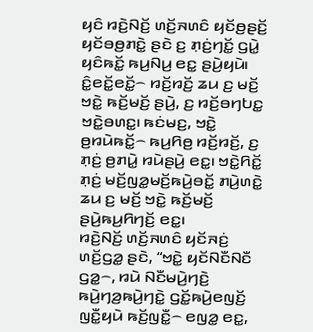ꤟꤢꤨ ꤙꤢꤧ꤬ꤡꤢꤩ꤬ ꤛꤢꤩ꤬ꤏꤛꤢꤨ ꤟꤢꤩꤥ꤬ꤔꤢꤩ꤬ ꤟꤢꤩꤋꤥ꤬ꤊꤢꤧ꤭ ꤔꤢꤧ ꤢ꤬ ꤊ꤫ꤢꤦ꤬ꤚꤢꤩ꤭ ꤞꤣꤧ꤭ ꤟꤢꤨꤒꤢꤩ꤭ ꤒꤣ꤬ꤡꤣ꤬ ꤕꤢ꤭ ꤔꤣꤧ꤬ꤟꤣꤧ꤯
ꤢꤨ꤭ꤕꤢꤩ꤭ꤕꤢꤩ꤭꤮ ꤙꤢꤩ꤬ꤙꤢꤩ꤬ ꤘꤣ ꤢ꤬ ꤗꤢꤩ꤬ ꤠꤢꤧ꤭ ꤒꤢꤩ꤬ꤗꤢꤩ꤬ ꤔꤣꤧ꤬, ꤢ꤬ ꤙꤢꤩ꤬ꤋꤚꤝꤢ꤭ ꤠꤢꤧ꤭ꤋꤛꤢ꤭꤯ ꤒꤢꤦꤗꤢ꤬, ꤠꤢꤧ꤭ ꤥ꤬ꤙꤣꤧꤒꤢꤩ꤭꤮ ꤒꤣ꤬ꤖꤥ꤬ ꤙꤢꤩ꤬ꤙꤢꤩ꤬, ꤢ꤬ ꤊ꤫ꤢꤦ꤬ ꤥ꤬ꤊꤣꤧ꤭ ꤙꤣꤧꤔꤣꤧ꤬ ꤕꤢ꤭꤯ ꤠꤢꤧ꤭ꤖꤢꤩ꤭ ꤊ꤫ꤢꤦ꤬ ꤗꤢꤩ꤬ꤜꤤ꤭ꤗꤢꤩ꤬ꤒꤣꤧ꤬ꤋꤢꤩ꤭ ꤊꤣꤧ꤬ꤛꤢꤧ꤭ ꤘꤣ ꤢ꤬ ꤗꤢꤩ꤬ ꤠꤢꤧ꤭ ꤒꤢꤩ꤬ꤗꤢꤩ꤬ ꤔꤣꤧ꤬ꤒꤣ꤬ꤖꤚꤢꤩ꤬ ꤕꤢ꤭꤯
ꤙꤢꤧ꤬ꤡꤢꤩ꤬ ꤛꤢꤩ꤬ꤏꤛꤢꤨ ꤟꤢꤩꤏꤢꤦ꤬ ꤛꤢꤩ꤬ꤞꤤ꤭ ꤔꤢꤧ, “ꤠꤢꤧ꤭ ꤟꤢꤩꤡꤢꤪꤡꤢꤪ ꤞꤤ꤭꤮, ꤙꤣꤧ ꤡꤢꤪꤗꤣꤧ꤬ꤚꤢꤧ꤬ ꤒꤣꤧ꤬ꤚꤤ꤬ꤒꤣꤧ꤬ꤚꤢꤧ꤭ ꤞꤢꤩ꤭ꤒꤣꤧ꤬ꤕꤜꤢꤩ꤬ ꤜꤢꤪ꤭ꤟꤣꤧ ꤒꤢꤩ꤬ꤜꤢꤪ꤭꤮ ꤕꤜꤤ꤭ ꤕꤢ꤭,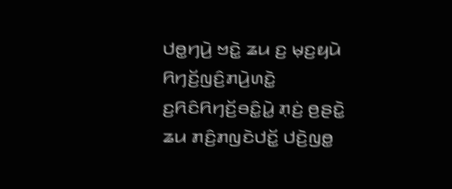ꤓꤥ꤭ꤚꤣꤧ꤬ ꤠꤢꤧ꤭ ꤘꤣ ꤢ꤬ ꤗ꤫ꤢ꤬ꤟꤣꤧ ꤖꤚꤢꤩ꤬ꤜꤢꤨ꤬ꤊꤣꤧ꤬ꤛꤢꤧ꤭ ꤢ꤬ꤖꤢꤨꤖꤚꤢꤩ꤬ꤋꤢꤨ꤭ꤣꤧ꤭ ꤊ꤫ꤢꤦ꤬ ꤥ꤬ꤔꤢꤧ꤭ ꤘꤣ ꤊꤢꤨ꤬ꤊꤜꤢꤧꤓꤢꤩ꤭ ꤓꤢꤧ꤬ꤜꤥ꤭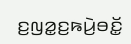ꤢ꤬ꤜꤤ꤭ꤢ꤬ꤒꤣꤧ꤬ꤋꤢꤩ꤭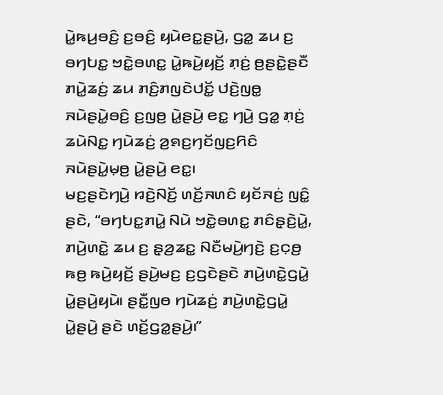ꤣꤧ꤭ꤒꤣ꤬ꤋꤢꤨ꤬ ꤢ꤬ꤋꤢꤨ꤬ ꤟꤣꤧꤕꤢ꤭ꤔꤣꤧ꤬, ꤞꤤ꤭ ꤘꤣ ꤢ꤬ ꤋꤚꤝꤢ꤭ ꤠꤢꤧ꤭ꤋꤛꤢ꤭ ꤣꤧ꤭ꤒꤣꤧ꤬ꤟꤢꤩ꤬ ꤊ꤫ꤢꤦ꤬ ꤥ꤬ꤔꤢꤧ꤭ꤔꤢꤪ ꤊꤣꤧ꤭ꤘꤢꤦ꤬ ꤘꤣ ꤊꤢꤨ꤬ꤊꤜꤢꤧꤓꤢꤩ꤭ ꤓꤢꤧ꤬ꤜꤥ꤭ ꤏꤣꤧꤔꤣꤧ꤭ꤋꤢꤨ꤬ ꤢ꤬ꤜꤥ꤬ ꤣꤧ꤭ꤔꤣꤧ꤬ ꤕꤢ꤭ ꤚꤣꤧ꤬ ꤞꤤ꤭ ꤊ꤫ꤢꤦ꤬ ꤘꤣꤧꤡꤢ꤭ ꤚꤣꤧꤘꤢꤦ꤬ ꤤ꤬ꤎꤢ꤬ꤚꤢꤩꤜꤢ꤬ꤖꤢꤨ ꤏꤣꤧꤔꤣꤧ꤭ꤗ꤫ꤥ꤬ ꤣꤧ꤭ꤔꤣꤧ꤬ ꤕꤢ꤭꤯
ꤗꤢ꤬ꤔꤢꤧꤚꤣꤧ꤬ ꤙꤢꤧ꤬ꤡꤢꤩ꤬ ꤛꤢꤩ꤬ꤏꤛꤢꤨ ꤟꤢꤩꤏꤢꤦ꤬ ꤜꤢꤨ꤭ ꤔꤢꤧ, “ꤋꤚꤝꤢ꤭ꤊꤣꤧ꤭ ꤡꤣꤧ ꤠꤢꤧ꤭ꤋꤛꤢ꤭ ꤊꤢꤨꤔ꤫ꤢꤧ꤬ꤣꤧ꤭, ꤊꤣꤧ꤬ꤛꤢꤧ꤭ ꤘꤣ ꤢ꤬ ꤔ꤫ꤤ꤬ꤘꤢ꤭ ꤡꤢꤪꤗꤣꤧ꤬ꤚꤢꤧ꤬ ꤢ꤬ꤍ꤫ꤥ꤬ ꤒꤥ꤬ ꤒꤣꤧ꤬ꤟꤢꤩ꤬ ꤔꤣꤧ꤬ꤗꤢ꤬ ꤢ꤬ꤞꤢꤧꤔꤢꤧ ꤊꤣꤧ꤬ꤛꤢꤧ꤭ꤞꤣꤧ꤭ ꤣꤧ꤭ꤔꤣꤧ꤬ꤟꤣꤧ꤯ ꤔꤢꤪ꤭ꤜꤥ ꤚꤣꤧꤘꤢꤦ꤬ ꤊꤣꤧ꤬ꤛꤢꤧ꤭ꤞꤣꤧ꤭ ꤣꤧ꤭ꤔꤣꤧ꤬ ꤔꤢꤧ ꤛꤢꤩ꤬ꤞꤤ꤭ꤔꤣꤧ꤬꤯”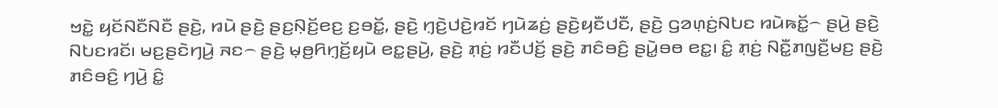ꤠꤢꤧ꤭ ꤟꤢꤩꤡꤢꤪꤡꤢꤪ ꤔꤢꤧ꤬, ꤙꤣꤧ ꤔꤢꤧ꤬ ꤔꤢ꤬ꤡ꤫ꤢꤩ꤬ꤕꤢ꤬ ꤢ꤬ꤋꤢꤩ꤭, ꤔꤢꤧ꤬ ꤚ꤫ꤢꤧ꤬ꤓꤢꤧ꤬ꤙꤢꤩ ꤚꤣꤧꤘꤢꤦ꤬ ꤔꤢꤧ꤬ꤟꤢꤪꤓꤢꤪ, ꤔꤢꤧ꤬ ꤞꤤꤛ꤫ꤢꤦ꤬ꤡꤝꤢ ꤙꤣꤧꤒꤢꤩ꤭꤮ ꤔꤣꤧ꤬ ꤔꤢꤧ꤬ ꤡꤝꤢꤙꤢꤩ꤯ ꤗꤢ꤬ꤔꤢꤧꤚꤣꤧ꤬ ꤏꤢ꤮ ꤔꤢꤧ꤬ ꤗ꤫ꤥ꤬ꤖꤚ꤫ꤢꤩ꤬ꤟꤣꤧ ꤕꤢ꤭ꤔꤣꤧ꤬, ꤔꤢꤧ꤬ ꤊ꤫ꤢꤦ꤬ ꤙꤢꤪꤓꤢꤩ꤬ ꤔꤢꤧ꤬ ꤊꤢꤨꤋꤢꤨ꤬ ꤔꤣꤧ꤭ꤋꤥ ꤕꤢ꤭꤯ ꤢꤨ꤭ ꤊ꤫ꤢꤦ꤬ ꤡꤢꤪ꤭ꤊꤜꤢꤪ꤬ꤗꤢ꤬ ꤔꤢꤧ꤬ ꤊꤢꤨꤋꤢꤨ꤬ ꤚꤣꤧ꤬ ꤢꤨ꤭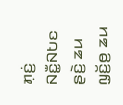ꤊ꤫ꤢꤦ꤬ ꤡꤢꤪ꤭ꤡꤝꤢ ꤔꤢꤧ꤬ ꤘꤣ ꤜ꤫ꤢꤩ꤬ꤥ꤬ ꤘꤣ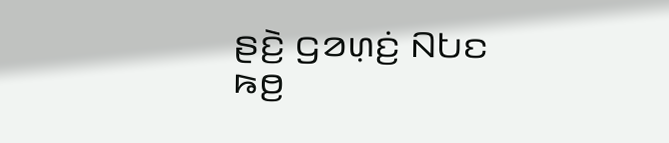ꤔꤢꤧ꤬ ꤞꤤꤛ꤫ꤢꤦ꤬ ꤡꤝꤢ ꤒꤥ꤬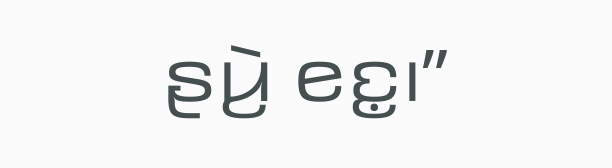ꤔꤣꤧ꤬ ꤕꤢ꤭꤯”